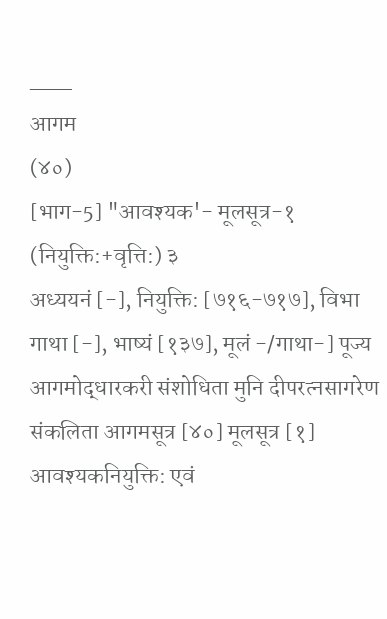___
आगम
(४०)
[भाग-5] "आवश्यक'- मूलसूत्र-१ (नियुक्ति:+वृत्ति:) ३
अध्ययनं [-], नियुक्ति: [७१६-७१७], विभा गाथा [-], भाष्यं [१३७], मूलं -/गाथा-] पूज्य आगमोद्धारकरी संशोधिता मुनि दीपरत्नसागरेण संकलिता आगमसूत्र [४०] मूलसूत्र [१] आवश्यकनियुक्ति: एवं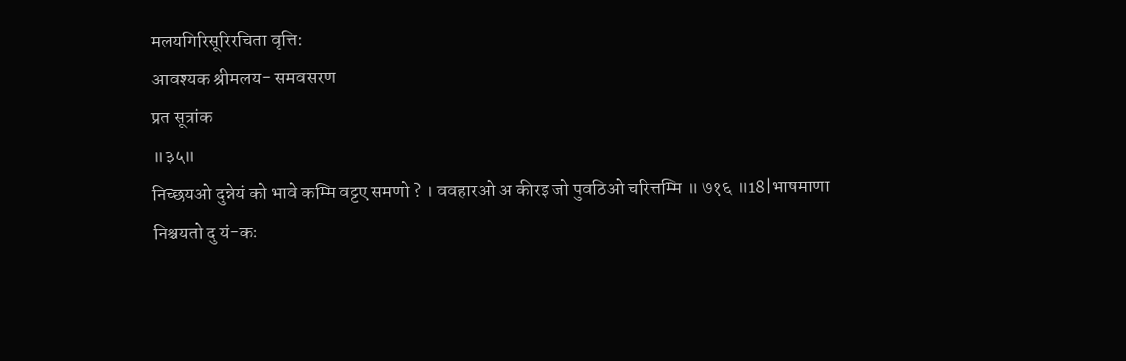मलयगिरिसूरिरचिता वृत्ति:
आवश्यक श्रीमलय- समवसरण
प्रत सूत्रांक
॥३५॥
निच्छयओ दुन्नेयं को भावे कम्मि वट्टए समणो ? । ववहारओ अ कीरइ जो पुवठिओ चरित्तम्मि ॥ ७१६ ॥18|भाषमाणा
निश्चयतो दु यं-कः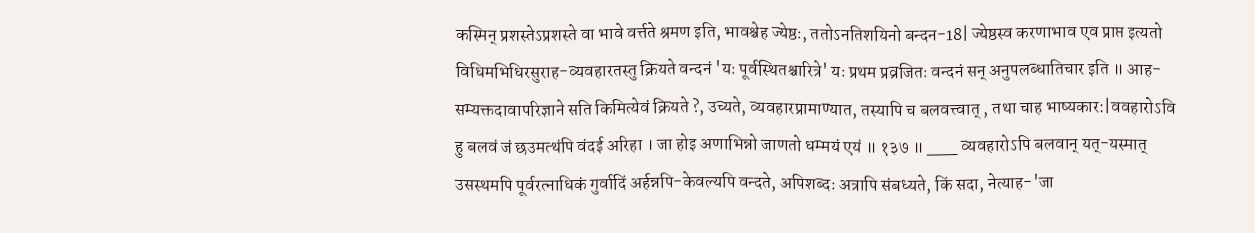कस्मिन् प्रशस्तेऽप्रशस्ते वा भावे वर्त्तते श्रमण इति, भावश्चेह ज्येष्ठः, ततोऽनतिशयिनो बन्दन-18| ज्येष्ठस्व करणाभाव एव प्राप्त इत्यतो विधिमभिधिरसुराह-व्यवहारतस्तु क्रियते वन्दनं 'यः पूर्वस्थितश्चारित्रे' यः प्रथम प्रव्रजितः वन्दनं सन् अनुपलब्धातिचार इति ॥ आह-सम्यक्तदावापरिज्ञाने सति किमित्येवं क्रियते ?, उच्यते, व्यवहारप्रामाण्यात, तस्यापि च बलवत्त्वात् , तथा चाह भाष्यकार:|ववहारोऽवि हु बलवं जं छउमत्थंपि वंदई अरिहा । जा होइ अणाभिन्नो जाणतो धम्मयं एयं ॥ १३७ ॥ ___ व्यवहारोऽपि बलवान् यत्-यस्मात् उसस्थमपि पूर्वरत्नाधिकं गुर्वादिं अर्हन्नपि-केवल्यपि वन्दते, अपिशब्दः अत्रापि संबध्यते, किं सदा, नेत्याह-'जा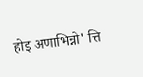होइ अणाभिन्नो' त्ति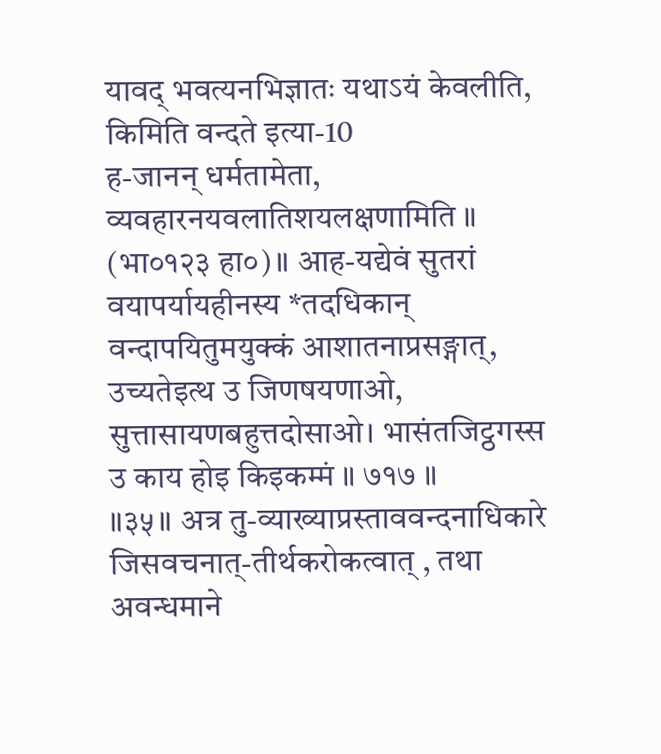यावद् भवत्यनभिज्ञातः यथाऽयं केवलीति, किमिति वन्दते इत्या-10
ह-जानन् धर्मतामेता, व्यवहारनयवलातिशयलक्षणामिति ॥ (भा०१२३ हा०)॥ आह-यद्येवं सुतरां वयापर्यायहीनस्य *तदधिकान् वन्दापयितुमयुक्कं आशातनाप्रसङ्गात्, उच्यतेइत्थ उ जिणषयणाओ, सुत्तासायणबहुत्तदोसाओ। भासंतजिट्ठगस्स उ काय होइ किइकम्मं ॥ ७१७ ॥
॥३५॥ अत्र तु-व्याख्याप्रस्ताववन्दनाधिकारे जिसवचनात्-तीर्थकरोकत्वात् , तथा अवन्धमाने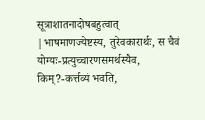सूत्राशातनादोषबहुत्वात् |भाषमाणज्येष्टस्य, तुरेवकारार्थः, स चैवं योग्यः-प्रत्युच्चारणसमर्थस्यैव, किम्?-कर्त्तव्यं भवति,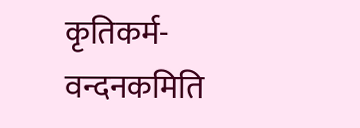कृतिकर्म-वन्दनकमिति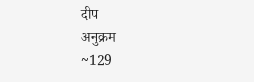दीप
अनुक्रम
~129